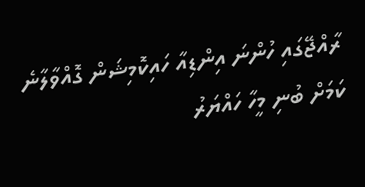ރާއްޖޭގައި ހުންނަ އިންޑިއާ ހައިކޮމިޝަން ގޮއްވާލާނެ ކަމަށް ބުނި މީހާ ހައްޔަރު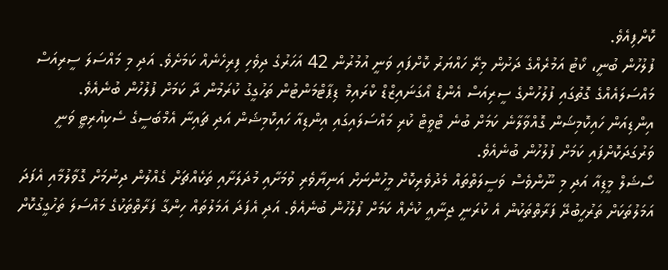ކޮށްފިއެވެ.
ފުލުހުން ބުނީ، ކޯޓު އަމުރެއްގެ ދަށުން މިރޭ ހައްޔަރު ކޮށްފައި ވަނީ އުމުރުން 42 އަހަރުގެ ދިވެހި ފިރިހެނެއް ކަމަށެވެ. އަދި މި މައްސަލަ ސީރިއަސް މައްސަލައެއްގެ ގޮތުގައި ފުލުހުންގެ ސީރިއަސް އެންޑް އޯގަނައިޒްޑް ކްރައިމް ޑިޕާޓްމަންޓުން ތަހުގީގު ކުރަމުން ދާ ކަމަށް ފުލުހުން ބުނެއެވެ.
އިންޑިއަން ހައިކޮމިޝަން ގޮއްވާލާނެ ކަމަށް ބުނެ ޓްވީޓް ކުރި މައްސަލައިގައި އިންޑިއާ ހައިކޮމިޝަން އަދި ޗައިނާ އެމްބަސީގެ ސެކިއުރިޓީ ވަނީ ވަރުގަދަކޮށްފައި ކަމަށް ފުލުހުން ބުނެއެވެ.
ސޯޝަލް މީޑިއާ އަދި މި ނޫންވެސް ވަސީލަތްތައް މެދުވެރިކޮށް މީހުންނަށް އަނިޔާވެރި ވުމަށާއި މުދަލަށާއި ތަކެއްޗަށް ގެއްލުން ދިނުމަށް ގޮވާލުމާއި އެފަދަ އަމަލުތަކަށް ތަރުހީބުދޭ ފަރާތްތަކުން އެ ކުރަނީ ޖިނާއީ ކުށެއް ކަމަށް ފުލުހުން ބުނެއެވެ. އަދި އެފަދަ އަމަލުތައް ހިންގާ ފަރާތްތަކުގެ މައްސަލަ ތަހުގީގުކޮށް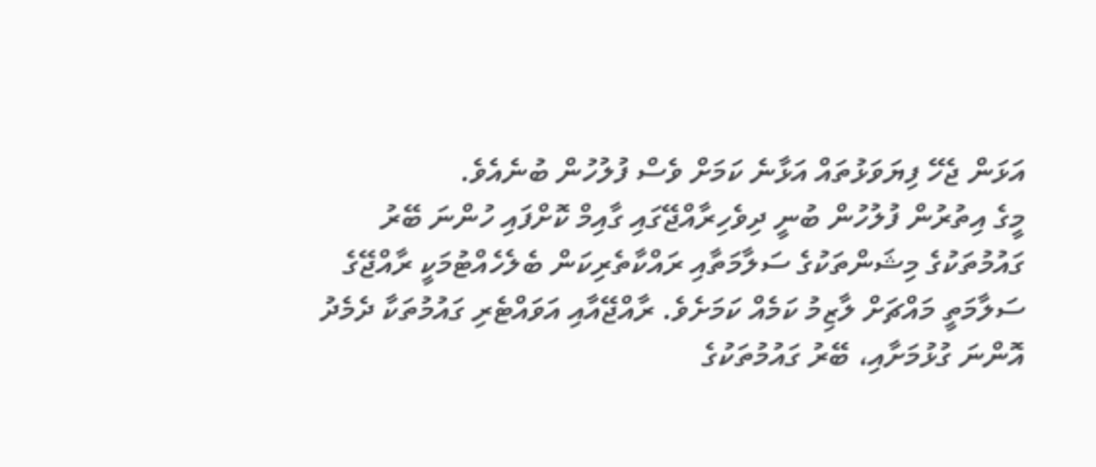އަޅަން ޖެހޭ ފިޔަވަޅުތައް އަޅާނެ ކަމަށް ވެސް ފުލުހުން ބުނެއެވެ.
މީގެ އިތުރުން ފުލުހުން ބުނީ ދިވެހިރާއްޖޭގައި ގާއިމް ކޮށްފައި ހުންނަ ބޭރު ގައުމުތަކުގެ މިޝަންތަކުގެ ސަލާމަތާއި ރައްކާތެރިކަން ބެލެހެއްޓުމަކީ ރާއްޖޭގެ ސަލާމަތީ މައްޗަށް ލާޒިމު ކަމެއް ކަމަށެވެ. ރާއްޖޭއާއި އަވައްޓެރި ގައުމުތަކާ ދެމެދު އޮންނަ ގުޅުމަށާއި، ބޭރު ގައުމުތަކުގެ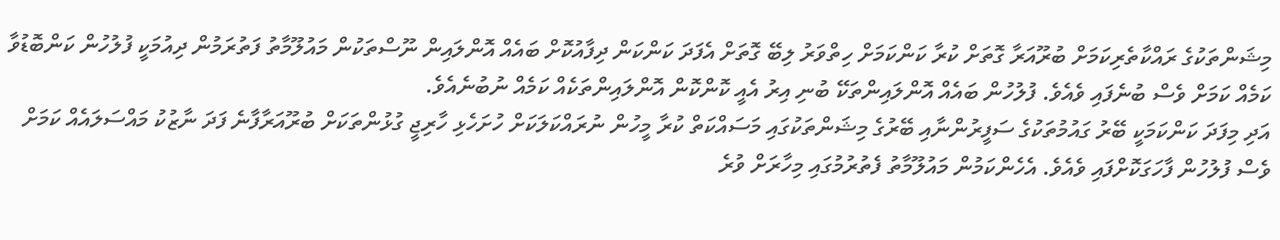މިޝަންތަކުގެ ރައްކާތެރިކަމަށް ބުރޫއަރާ ގޮތަށް ކުރާ ކަންކަމަށް ހިތްވަރު ލިބޭ ގޮތަށް އެފަދަ ކަންކަން ދިފާއުކޮށް ބައެއް އޮންލައިން ނޫސްތަކުން މައުލޫމާތު ފަތުރަމުން ދިއުމަކީ ފުލުހުން ކަންބޮޑުވާ ކަމެއް ކަމަށް ވެސް ބުނެފައި ވެއެވެ. ފުލުހުން ބައެއް އޮންލައިންތަކޭ ބުނި އިރު އެއީ ކޮންކޮން އޮންލައިންތަކެއް ކަމެއް ނުބުނެއެވެ.
އަދި މިފަދަ ކަންކަމަކީ ބޭރު ގައުމުތަކުގެ ސަފީރުންނާއި ބޭރުގެ މިޝަންތަކުގައި މަސައްކަތް ކުރާ މީހުން ނުރައްކަލަކަށް ހުށަހެޅި ހާރިޖީ ގުޅުންތަކަށް ބުރޫއަރާފާނެ ފަދަ ނާޒުކު މައްސަލައެއް ކަމަށް ވެސް ފުލުހުން ފާހަގަކޮށްފައި ވެއެވެ. އެހެންކަމުން މައުލޫމާތު ފެތުރުމުގައި މިހާރަށް ވުރެ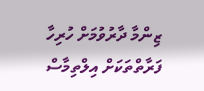ޒިންމާ ދާރުވުމަށް ހުރިހާ ފަރާތްތަކަށް އިލްތިމާސް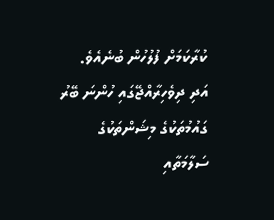ކުރާކަމަށް ފުލުހުން ބުނެއެވެ.
އަދި ދިވެހިރާއްޖޭގައި ހުންނަ ބޭރު ގައުމުތަކުގެ މިޝަންތަކުގެ ސަލާމަތާއި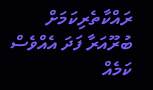ރައްކާތެރިކަމަށް ބުރޫއަރާ ފަދަ އެއްވެސް ކަމެއް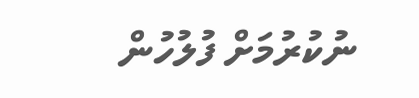ނުކުރުމަށް ފުލުހުން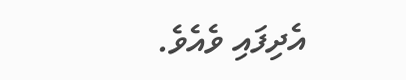އެދިފައި ވެއެވެ.